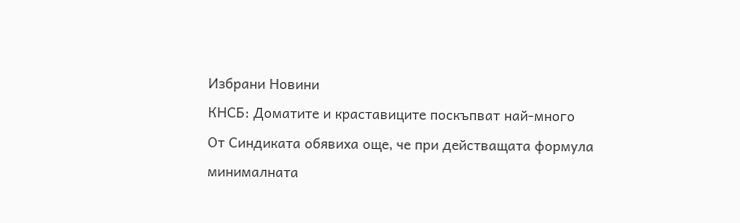Избрани Новини
КНСБ: Доматите и краставиците поскъпват най-много
От Синдиката обявиха още, че при действащата формула минималната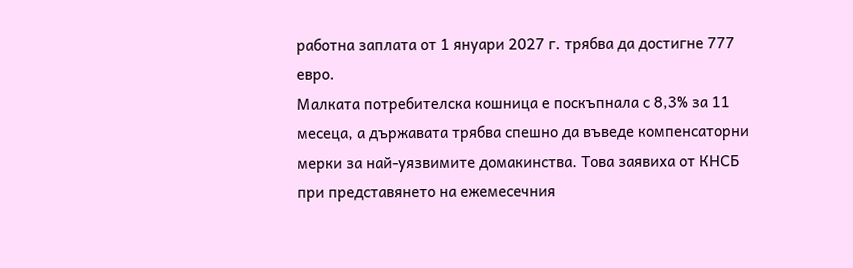работна заплата от 1 януари 2027 г. трябва да достигне 777 евро.
Малката потребителска кошница е поскъпнала с 8,3% за 11 месеца, а държавата трябва спешно да въведе компенсаторни мерки за най-уязвимите домакинства. Това заявиха от КНСБ при представянето на ежемесечния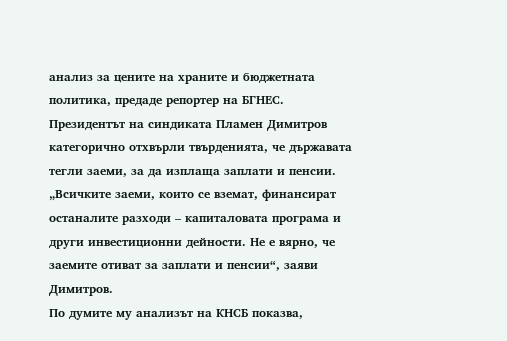анализ за цените на храните и бюджетната политика, предаде репортер на БГНЕС.
Президентът на синдиката Пламен Димитров категорично отхвърли твърденията, че държавата тегли заеми, за да изплаща заплати и пенсии.
„Всичките заеми, които се вземат, финансират останалите разходи – капиталовата програма и други инвестиционни дейности. Не е вярно, че заемите отиват за заплати и пенсии“, заяви Димитров.
По думите му анализът на КНСБ показва,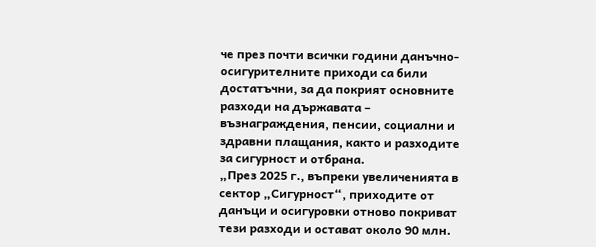че през почти всички години данъчно-осигурителните приходи са били достатъчни, за да покрият основните разходи на държавата – възнаграждения, пенсии, социални и здравни плащания, както и разходите за сигурност и отбрана.
„През 2025 г., въпреки увеличенията в сектор „Сигурност“, приходите от данъци и осигуровки отново покриват тези разходи и остават около 90 млн.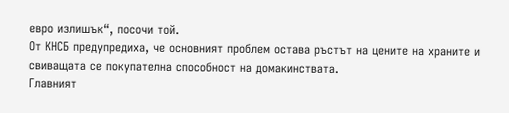евро излишък“, посочи той.
От КНСБ предупредиха, че основният проблем остава ръстът на цените на храните и свиващата се покупателна способност на домакинствата.
Главният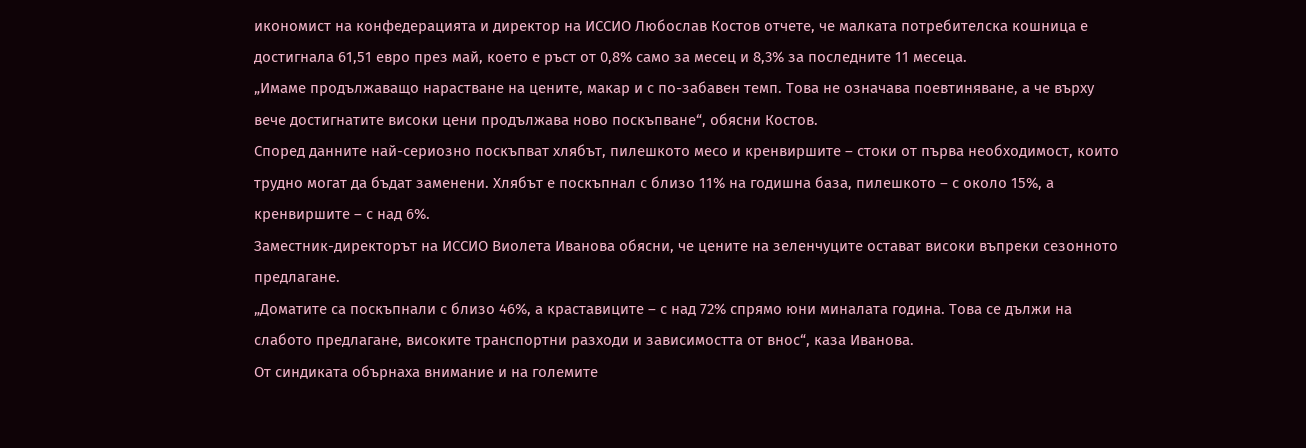икономист на конфедерацията и директор на ИССИО Любослав Костов отчете, че малката потребителска кошница е достигнала 61,51 евро през май, което е ръст от 0,8% само за месец и 8,3% за последните 11 месеца.
„Имаме продължаващо нарастване на цените, макар и с по-забавен темп. Това не означава поевтиняване, а че върху вече достигнатите високи цени продължава ново поскъпване“, обясни Костов.
Според данните най-сериозно поскъпват хлябът, пилешкото месо и кренвиршите – стоки от първа необходимост, които трудно могат да бъдат заменени. Хлябът е поскъпнал с близо 11% на годишна база, пилешкото – с около 15%, а кренвиршите – с над 6%.
Заместник-директорът на ИССИО Виолета Иванова обясни, че цените на зеленчуците остават високи въпреки сезонното предлагане.
„Доматите са поскъпнали с близо 46%, а краставиците – с над 72% спрямо юни миналата година. Това се дължи на слабото предлагане, високите транспортни разходи и зависимостта от внос“, каза Иванова.
От синдиката обърнаха внимание и на големите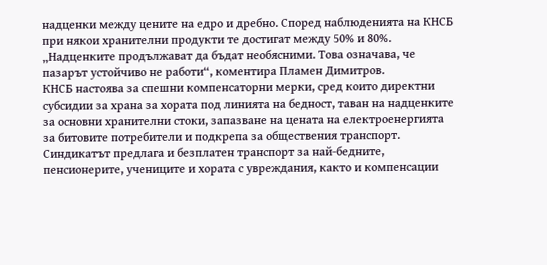надценки между цените на едро и дребно. Според наблюденията на КНСБ при някои хранителни продукти те достигат между 50% и 80%.
„Надценките продължават да бъдат необясними. Това означава, че пазарът устойчиво не работи“, коментира Пламен Димитров.
КНСБ настоява за спешни компенсаторни мерки, сред които директни субсидии за храна за хората под линията на бедност, таван на надценките за основни хранителни стоки, запазване на цената на електроенергията за битовите потребители и подкрепа за обществения транспорт.
Синдикатът предлага и безплатен транспорт за най-бедните, пенсионерите, учениците и хората с увреждания, както и компенсации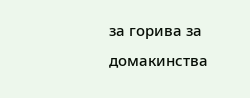за горива за домакинства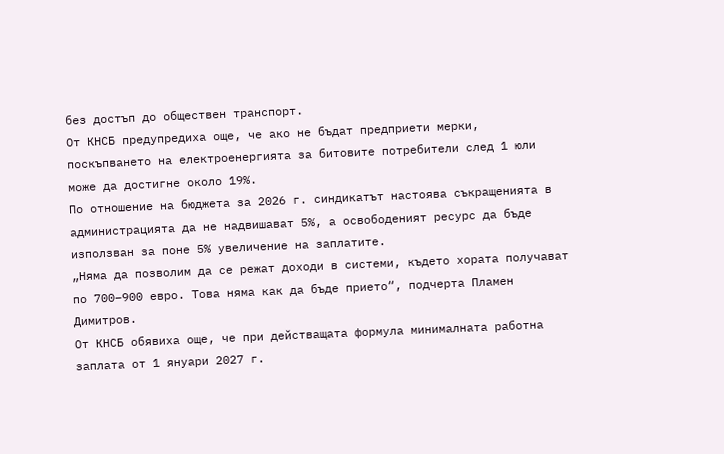без достъп до обществен транспорт.
От КНСБ предупредиха още, че ако не бъдат предприети мерки, поскъпването на електроенергията за битовите потребители след 1 юли може да достигне около 19%.
По отношение на бюджета за 2026 г. синдикатът настоява съкращенията в администрацията да не надвишават 5%, а освободеният ресурс да бъде използван за поне 5% увеличение на заплатите.
„Няма да позволим да се режат доходи в системи, където хората получават по 700–900 евро. Това няма как да бъде прието“, подчерта Пламен Димитров.
От КНСБ обявиха още, че при действащата формула минималната работна заплата от 1 януари 2027 г.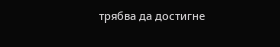трябва да достигне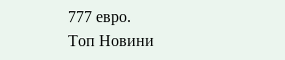777 евро.
Топ Новини